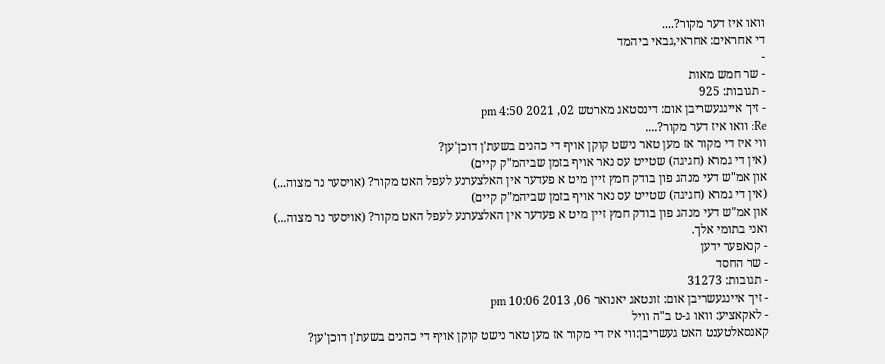וואו איז דער מקור?....
די אחראים: אחראי,גבאי ביהמד
-
- שר חמש מאות
- תגובות: 925
- זיך איינגעשריבן אום: דינסטאג מארטש 02, 2021 4:50 pm
Re: וואו איז דער מקור?....
ווי איז די מקור אז מען טאר נישט קוקן אויף די כהנים בשעת'ן דוכן'ען?
(אין די גמרא (חגיגה) שטייט עס נאר אויף בזמן שביהמ"ק קיים)
און אמ"ש דעי מנהג פון בודק חמץ זיין מיט א פעדער אין האלצערנע לעפל האט מקור? (אויסער נר מצוה...)
(אין די גמרא (חגיגה) שטייט עס נאר אויף בזמן שביהמ"ק קיים)
און אמ"ש דעי מנהג פון בודק חמץ זיין מיט א פעדער אין האלצערנע לעפל האט מקור? (אויסער נר מצוה...)
ואני בתומי אלך.
- קנאפער ידען
- שר החסד
- תגובות: 31273
- זיך איינגעשריבן אום: זונטאג יאנואר 06, 2013 10:06 pm
- לאקאציע: וואו ג-ט ב"ה וויל
קאנסאלטענט האט געשריבן:ווי איז די מקור אז מען טאר נישט קוקן אויף די כהנים בשעת'ן דוכן'ען?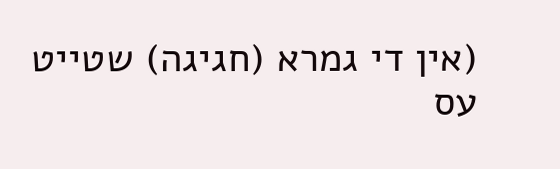(אין די גמרא (חגיגה) שטייט עס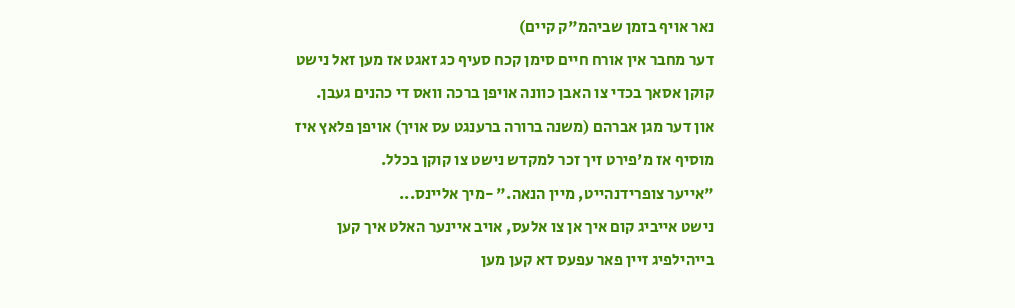נאר אויף בזמן שביהמ"ק קיים)
דער מחבר אין אורח חיים סימן קכח סעיף כג זאגט אז מען זאל נישט קוקן אסאך בכדי צו האבן כוונה אויפן ברכה וואס די כהנים געבן.
און דער מגן אברהם (משנה ברורה ברענגט עס אויך) אויפן פלאץ איז מוסיף אז מ'פירט זיך זכר למקדש נישט צו קוקן בכלל.
"אייער צופרידנהייט, מיין הנאה." -מיך אליינס...
נישט אייביג קום איך אן צו אלעס, אויב איינער האלט איך קען בייהילפיג זיין פאר עפעס דא קען מען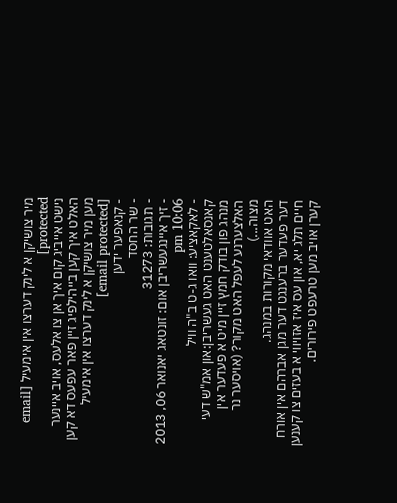מיר צושיקן א לינק דערצו אין אימעיל [email protected]
נישט אייביג קום איך אן צו אלעס, אויב איינער האלט איך קען בייהילפיג זיין פאר עפעס דא קען מען מיר צושיקן א לינק דערצו אין אימעיל [email protected]
- קנאפער ידען
- שר החסד
- תגובות: 31273
- זיך איינגעשריבן אום: זונטאג יאנואר 06, 2013 10:06 pm
- לאקאציע: וואו ג-ט ב"ה וויל
קאנסאלטענט האט געשריבן:און אמ"ש דעי מנהג פון בודק חמץ זיין מיט א פעדער אין האלצערנע לעפל האט מקור? (אויסער נר מצוה...)
האט אוודאי מקורות במנהג.
דער פעדער ברענגט דער מגן אברהם אין אורח חיים תלג יא, און עס איז אזויווי א בעזים צו קענען קערן אויב מען טרעפט פירורים.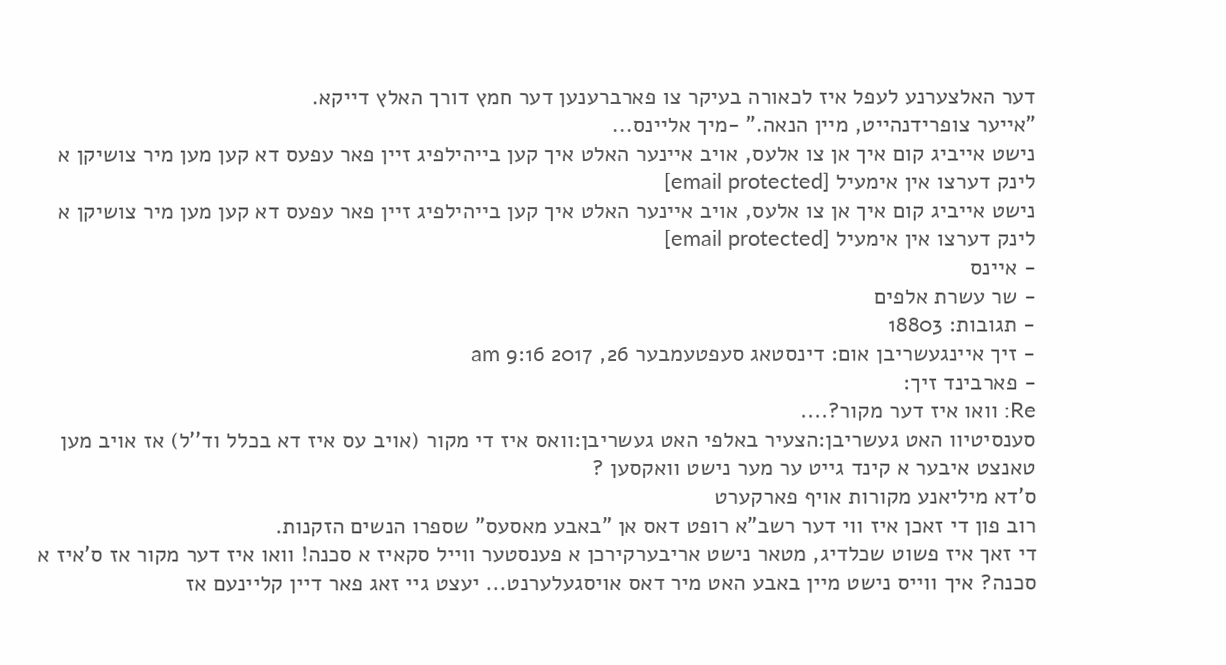דער האלצערנע לעפל איז לכאורה בעיקר צו פארברענען דער חמץ דורך האלץ דייקא.
"אייער צופרידנהייט, מיין הנאה." -מיך אליינס...
נישט אייביג קום איך אן צו אלעס, אויב איינער האלט איך קען בייהילפיג זיין פאר עפעס דא קען מען מיר צושיקן א לינק דערצו אין אימעיל [email protected]
נישט אייביג קום איך אן צו אלעס, אויב איינער האלט איך קען בייהילפיג זיין פאר עפעס דא קען מען מיר צושיקן א לינק דערצו אין אימעיל [email protected]
- איינס
- שר עשרת אלפים
- תגובות: 18803
- זיך איינגעשריבן אום: דינסטאג סעפטעמבער 26, 2017 9:16 am
- פארבינד זיך:
Re: וואו איז דער מקור?....
סענסיטיוו האט געשריבן:הצעיר באלפי האט געשריבן:וואס איז די מקור (אויב עס איז דא בכלל וד’’ל) אז אויב מען טאנצט איבער א קינד גייט ער מער נישט וואקסען ?
ס'דא מיליאנע מקורות אויף פארקערט
רוב פון די זאכן איז ווי דער רשב"א רופט דאס אן "באבע מאסעס" שספרו הנשים הזקנות.
די זאך איז פשוט שכלדיג, מטאר נישט אריבערקירכן א פענסטער ווייל סקאיז א סכנה! וואו איז דער מקור אז ס'איז א סכנה? איך ווייס נישט מיין באבע האט מיר דאס אויסגעלערנט... יעצט גיי זאג פאר דיין קליינעם אז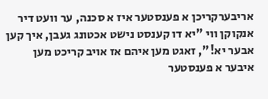אריבערקריכן א פענסטער איז א סכנה, ער וועט דיר אנקוקן ווי "יא דו קענסט נישט אכטונג געבן, איך קען אבער יא!", זאגט מען איהם אז אויב קריכט מען איבער א פענסטער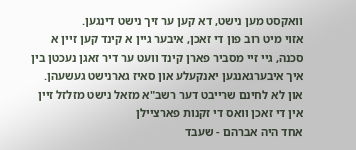וואקסט מען נישט, דא קען ער זיך נישט דינגען.
אזוי מיט רוב פון די זאכן, איבער גיין א קינד קען זיין א סכנה, גיי זיי מסביר פארן קינד וועט ער דיר זאגן נעכטן בין איך איבערגאנגען יאנקעלע און סאיז גארנישט געשעהן.
און לא לחינם שרייבט דער רשב"א מזאל נישט מזלזל זיין אין די זאכן וואס די זקנות פארציילן
אחד היה אברהם - שעבד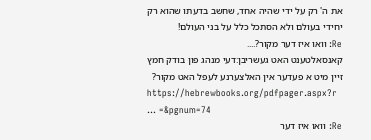את ה' רק על ידי שהיה אחד, שחשב בדעתו שהוא רק יחידי בעולם ולא הסתכל כלל על בני העולם!
Re: וואו איז דער מקור?....
קאנסאלטענט האט געשריבן:דעי מנהג פון בודק חמץ זיין מיט א פעדער אין האלצערנע לעפל האט מקור?
https://hebrewbooks.org/pdfpager.aspx?r ... =&pgnum=74
Re: וואו איז דער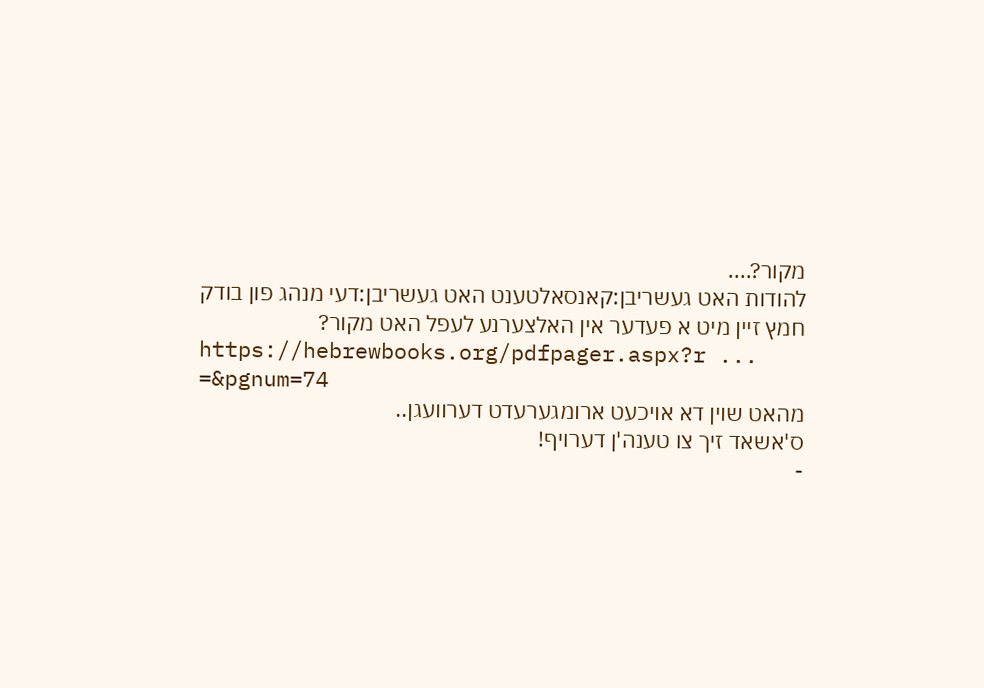מקור?....
להודות האט געשריבן:קאנסאלטענט האט געשריבן:דעי מנהג פון בודק חמץ זיין מיט א פעדער אין האלצערנע לעפל האט מקור?
https://hebrewbooks.org/pdfpager.aspx?r ... =&pgnum=74
מהאט שוין דא אויכעט ארומגערעדט דערוועגן..
ס'אשאד זיך צו טענה'ן דערויף!
-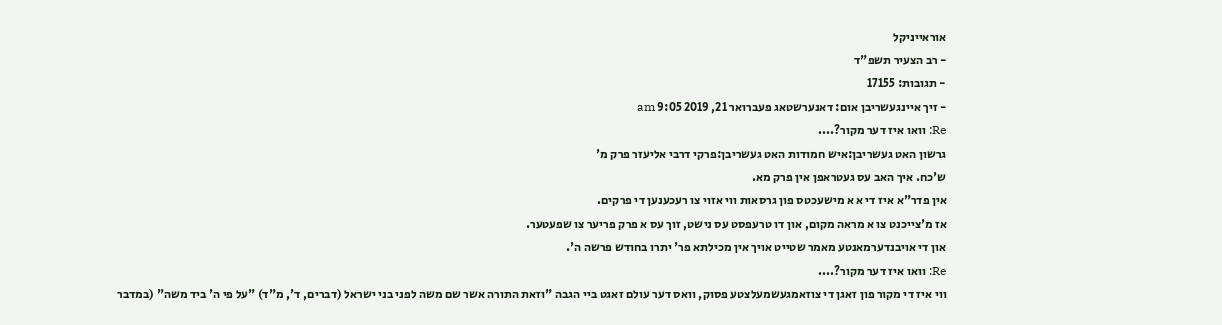אוראייניקל
- רב הצעיר תשפ"ד
- תגובות: 17155
- זיך איינגעשריבן אום: דאנערשטאג פעברואר 21, 2019 9:05 am
Re: וואו איז דער מקור?....
גרשון האט געשריבן:איש חמודות האט געשריבן:פרקי דרבי אליעזר פרק מ'
ש'כח. איך האב עס געטראפן אין פרק מא.
אין פדר"א איז די א א מישעכטס פון גרסאות ווי אזוי צו רעכענען די פרקים.
אז מ'צייכנט צו א מראה מקום, און דו טרעפסט עס נישט, זוך עס א פרק פריער צו שפעטער.
און די אויבנדערמאנטע מאמר שטייט אויך אין מכילתא פר' יתרו בחודש פרשה ה'.
Re: וואו איז דער מקור?....
ווי איז די מקור פון זאגן די צוזאמגעשמעלצטע פסוק, וואס דער עולם זאגט ביי הגבה "וזאת התורה אשר שם משה לפני בני ישראל (דברים, ד', מ"ד) "על פי ה' ביד משה" (במדבר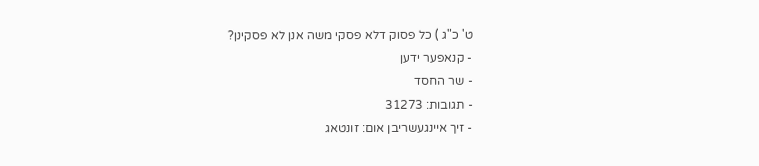ט' כ"ג ) כל פסוק דלא פסקי משה אנן לא פסקינן?
- קנאפער ידען
- שר החסד
- תגובות: 31273
- זיך איינגעשריבן אום: זונטאג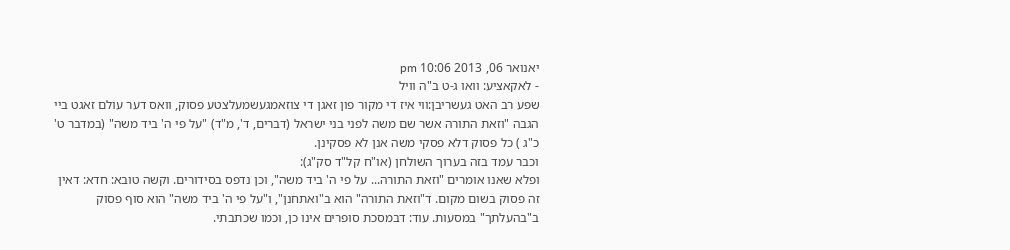יאנואר 06, 2013 10:06 pm
- לאקאציע: וואו ג-ט ב"ה וויל
שפע רב האט געשריבן:ווי איז די מקור פון זאגן די צוזאמגעשמעלצטע פסוק, וואס דער עולם זאגט ביי הגבה "וזאת התורה אשר שם משה לפני בני ישראל (דברים, ד', מ"ד) "על פי ה' ביד משה" (במדבר ט' כ"ג ) כל פסוק דלא פסקי משה אנן לא פסקינן.
וכבר עמד בזה בערוך השולחן (או"ח קל"ד סק"ג):
ופלא שאנו אומרים "וזאת התורה... על פי ה' ביד משה", וכן נדפס בסידורים. וקשה טובא: חדא: דאין זה פסוק בשום מקום. ד"וזאת התורה" הוא ב"ואתחנן", ו"על פי ה' ביד משה" הוא סוף פסוק ב"בהעלתך" במסעות. עוד: דבמסכת סופרים אינו כן, וכמו שכתבתי.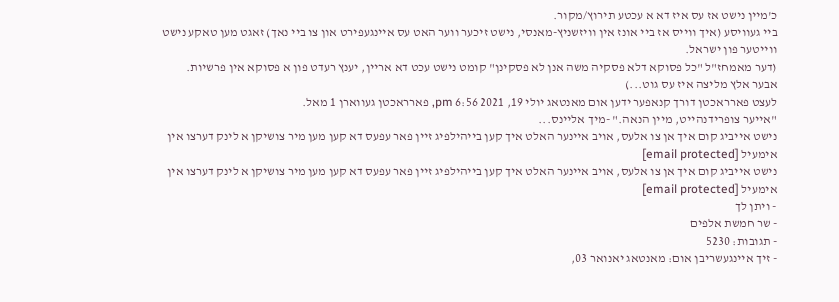כ'מיין נישט אז עס איז דא א עכטע תירוץ/מקור.
ביי געוויסע (איך ווייס אז ביי אונז אין וויזשניץ-מאנסי, נישט זיכער ווער האט עס איינגעפירט און צו ביי נאך) זאגט מען טאקע נישט ווייטער פון ישראל.
(דער מאמחז"ל "כל פסוקא דלא פסקיה משה אנן לא פסקינן" קומט נישט עכט דא אריין, יענץ רעדט פון א פסוקא אין פרשיות. אבער אלץ מליצה איז עס גוט...)
לעצט פארראכטן דורך קנאפער ידען אום מאנטאג יולי 19, 2021 6:56 pm, פארראכטן געווארן 1 מאל.
"אייער צופרידנהייט, מיין הנאה." -מיך אליינס...
נישט אייביג קום איך אן צו אלעס, אויב איינער האלט איך קען בייהילפיג זיין פאר עפעס דא קען מען מיר צושיקן א לינק דערצו אין אימעיל [email protected]
נישט אייביג קום איך אן צו אלעס, אויב איינער האלט איך קען בייהילפיג זיין פאר עפעס דא קען מען מיר צושיקן א לינק דערצו אין אימעיל [email protected]
- ויתן לך
- שר חמשת אלפים
- תגובות: 5230
- זיך איינגעשריבן אום: מאנטאג יאנואר 03,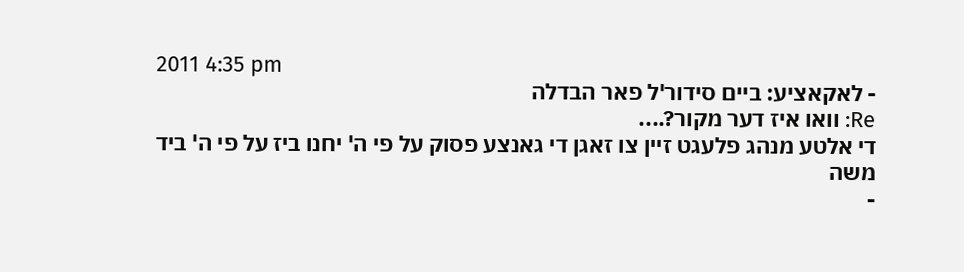2011 4:35 pm
- לאקאציע: ביים סידור'ל פאר הבדלה
Re: וואו איז דער מקור?....
די אלטע מנהג פלעגט זיין צו זאגן די גאנצע פסוק על פי ה' יחנו ביז על פי ה' ביד משה
-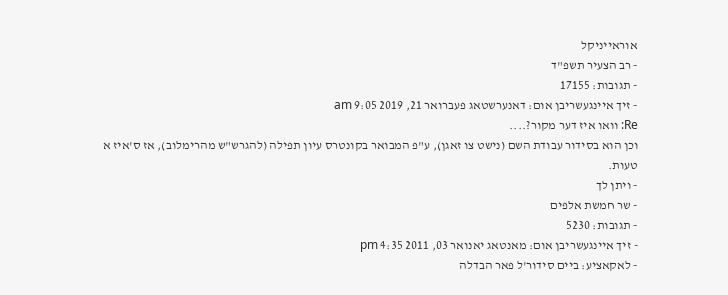אוראייניקל
- רב הצעיר תשפ"ד
- תגובות: 17155
- זיך איינגעשריבן אום: דאנערשטאג פעברואר 21, 2019 9:05 am
Re: וואו איז דער מקור?....
וכן הוא בסידור עבודת השם (נישט צו זאגן), ע"פ המבואר בקונטרס עיון תפילה (להגרש"ש מהרימלוב), אז ס'איז א טעות.
- ויתן לך
- שר חמשת אלפים
- תגובות: 5230
- זיך איינגעשריבן אום: מאנטאג יאנואר 03, 2011 4:35 pm
- לאקאציע: ביים סידור'ל פאר הבדלה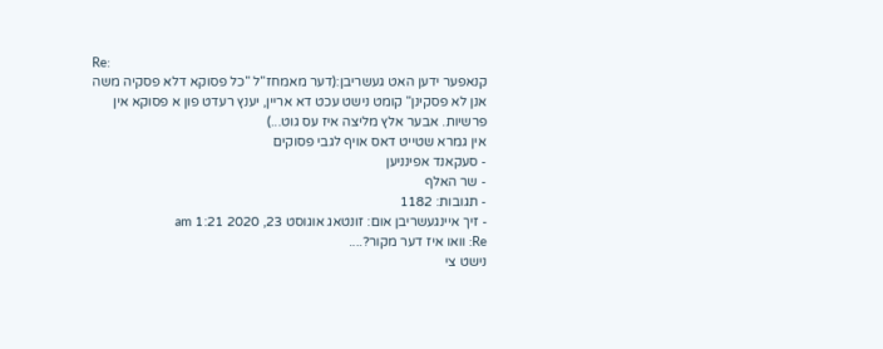Re:
קנאפער ידען האט געשריבן:(דער מאמחז"ל "כל פסוקא דלא פסקיה משה אנן לא פסקינן" קומט נישט עכט דא אריין, יענץ רעדט פון א פסוקא אין פרשיות. אבער אלץ מליצה איז עס גוט...)
אין גמרא שטייט דאס אויף לגבי פסוקים
- סעקאנד אפינניען
- שר האלף
- תגובות: 1182
- זיך איינגעשריבן אום: זונטאג אוגוסט 23, 2020 1:21 am
Re: וואו איז דער מקור?....
נישט צי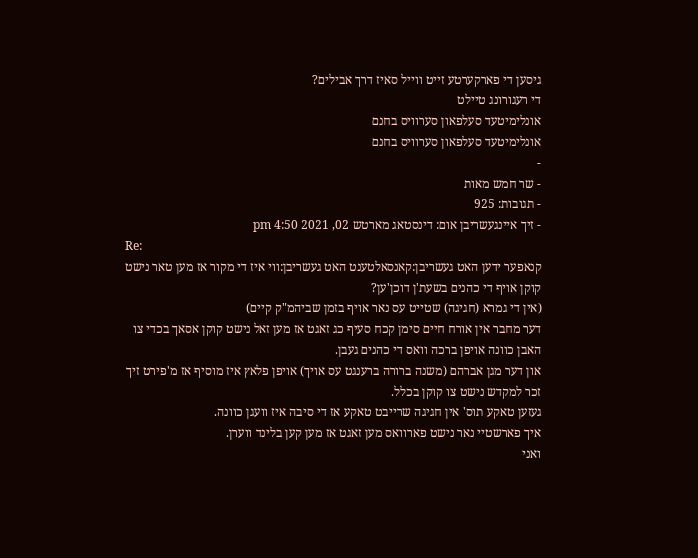גיסען די פארקערטע זייט ווייל סאיז דרך אבילים?
די רעגורונג טיילט
אונלימיטעד סעלפאון סערוויס בחנם
אונלימיטעד סעלפאון סערוויס בחנם
-
- שר חמש מאות
- תגובות: 925
- זיך איינגעשריבן אום: דינסטאג מארטש 02, 2021 4:50 pm
Re:
קנאפער ידען האט געשריבן:קאנסאלטענט האט געשריבן:ווי איז די מקור אז מען טאר נישט קוקן אויף די כהנים בשעת'ן דוכן'ען?
(אין די גמרא (חגיגה) שטייט עס נאר אויף בזמן שביהמ"ק קיים)
דער מחבר אין אורח חיים סימן קכח סעיף כג זאגט אז מען זאל נישט קוקן אסאך בכדי צו האבן כוונה אויפן ברכה וואס די כהנים געבן.
און דער מגן אברהם (משנה ברורה ברענגט עס אויך) אויפן פלאץ איז מוסיף אז מ'פירט זיך זכר למקדש נישט צו קוקן בכלל.
געזען טאקע תוס' אין חגיגה שרייבט טאקע אז די סיבה איז וועגן כוונה.
איך פארשטיי נאר נישט פארוואס מען זאגט אז מען קען בלינד ווערן.
ואני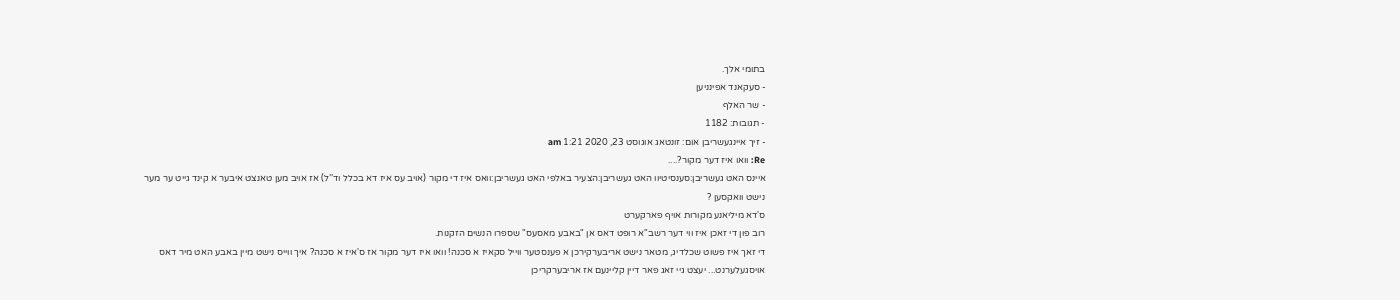בתומי אלך.
- סעקאנד אפינניען
- שר האלף
- תגובות: 1182
- זיך איינגעשריבן אום: זונטאג אוגוסט 23, 2020 1:21 am
Re: וואו איז דער מקור?....
איינס האט געשריבן:סענסיטיוו האט געשריבן:הצעיר באלפי האט געשריבן:וואס איז די מקור (אויב עס איז דא בכלל וד’’ל) אז אויב מען טאנצט איבער א קינד גייט ער מער נישט וואקסען ?
ס'דא מיליאנע מקורות אויף פארקערט
רוב פון די זאכן איז ווי דער רשב"א רופט דאס אן "באבע מאסעס" שספרו הנשים הזקנות.
די זאך איז פשוט שכלדיג, מטאר נישט אריבערקירכן א פענסטער ווייל סקאיז א סכנה! וואו איז דער מקור אז ס'איז א סכנה? איך ווייס נישט מיין באבע האט מיר דאס אויסגעלערנט... יעצט גיי זאג פאר דיין קליינעם אז אריבערקריכן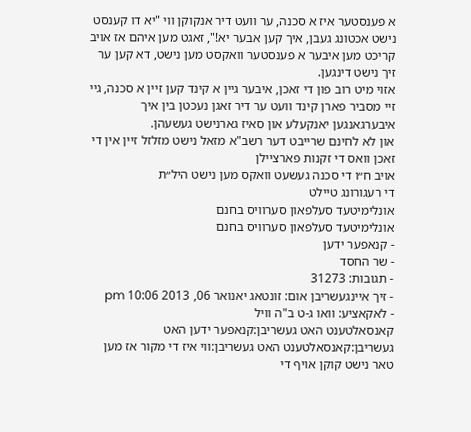א פענסטער איז א סכנה, ער וועט דיר אנקוקן ווי "יא דו קענסט נישט אכטונג געבן, איך קען אבער יא!", זאגט מען איהם אז אויב קריכט מען איבער א פענסטער וואקסט מען נישט, דא קען ער זיך נישט דינגען.
אזוי מיט רוב פון די זאכן, איבער גיין א קינד קען זיין א סכנה, גיי זיי מסביר פארן קינד וועט ער דיר זאגן נעכטן בין איך איבערגאנגען יאנקעלע און סאיז גארנישט געשעהן.
און לא לחינם שרייבט דער רשב"א מזאל נישט מזלזל זיין אין די זאכן וואס די זקנות פארציילן
אויב ח״ו די סכנה געשעט וואקס מען נישט היל״ת
די רעגורונג טיילט
אונלימיטעד סעלפאון סערוויס בחנם
אונלימיטעד סעלפאון סערוויס בחנם
- קנאפער ידען
- שר החסד
- תגובות: 31273
- זיך איינגעשריבן אום: זונטאג יאנואר 06, 2013 10:06 pm
- לאקאציע: וואו ג-ט ב"ה וויל
קאנסאלטענט האט געשריבן:קנאפער ידען האט געשריבן:קאנסאלטענט האט געשריבן:ווי איז די מקור אז מען טאר נישט קוקן אויף די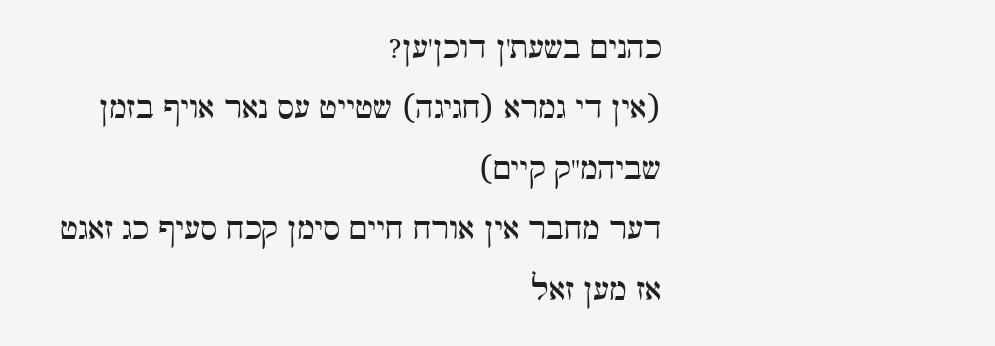כהנים בשעת'ן דוכן'ען?
(אין די גמרא (חגיגה) שטייט עס נאר אויף בזמן שביהמ"ק קיים)
דער מחבר אין אורח חיים סימן קכח סעיף כג זאגט אז מען זאל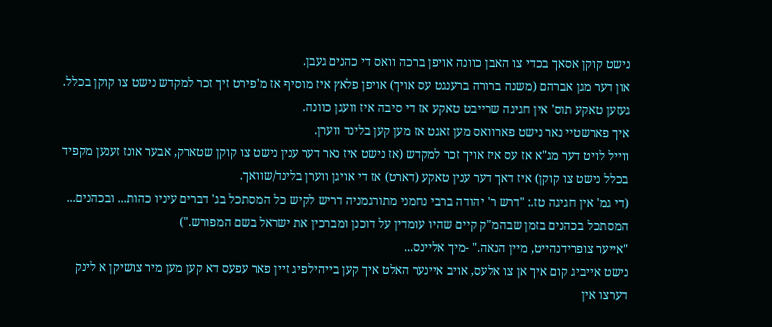נישט קוקן אסאך בכדי צו האבן כוונה אויפן ברכה וואס די כהנים געבן.
און דער מגן אברהם (משנה ברורה ברענגט עס אויך) אויפן פלאץ איז מוסיף אז מ'פירט זיך זכר למקדש נישט צו קוקן בכלל.
געזען טאקע תוס' אין חגיגה שרייבט טאקע אז די סיבה איז וועגן כוונה.
איך פארשטיי נאר נישט פארוואס מען זאגט אז מען קען בלינד ווערן.
ווייל לויט דער מג"א אז עס איז אויך זכר למקדש (אז נישט איז נאר דער ענין נישט צו קוקן שטארק, אבער אונז זענען מקפיד בכלל נישט צו קוקן) איז דאך דער ענין טאקע (דארט) אז די אויגן ווערן בלינד/שוואך.
(די גמ' אין חגיגה טז.: "דרש ר' יהודה ברבי נחמני מתורגמניה דריש לקיש כל המסתכל בג' דברים עיניו כהות... ובכהנים... המסתכל בכהנים בזמן שבהמ"ק קיים שהיו עומדין על דוכנן ומברכין את ישראל בשם המפורש.")
"אייער צופרידנהייט, מיין הנאה." -מיך אליינס...
נישט אייביג קום איך אן צו אלעס, אויב איינער האלט איך קען בייהילפיג זיין פאר עפעס דא קען מען מיר צושיקן א לינק דערצו אין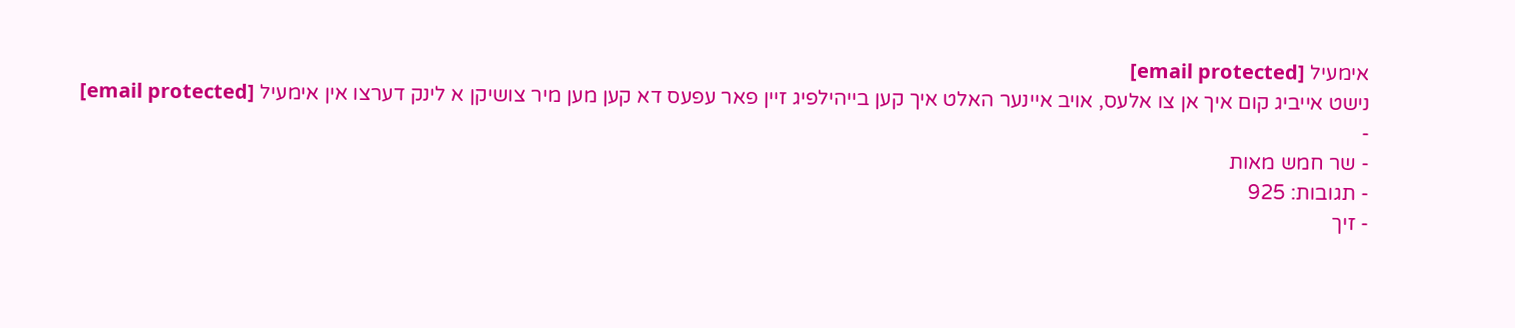אימעיל [email protected]
נישט אייביג קום איך אן צו אלעס, אויב איינער האלט איך קען בייהילפיג זיין פאר עפעס דא קען מען מיר צושיקן א לינק דערצו אין אימעיל [email protected]
-
- שר חמש מאות
- תגובות: 925
- זיך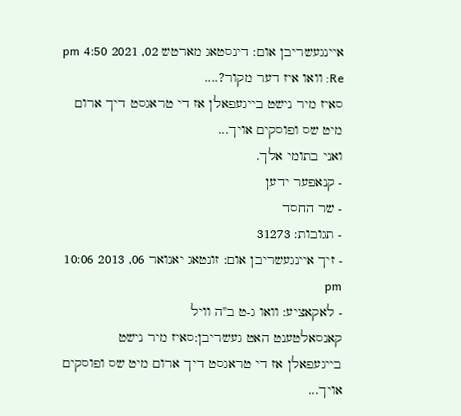איינגעשריבן אום: דינסטאג מארטש 02, 2021 4:50 pm
Re: וואו איז דער מקור?....
סאיז מיר נישט בייגעפאלן אז די טראגסט דיך ארום מיט שס ופוסקים אויך...
ואני בתומי אלך.
- קנאפער ידען
- שר החסד
- תגובות: 31273
- זיך איינגעשריבן אום: זונטאג יאנואר 06, 2013 10:06 pm
- לאקאציע: וואו ג-ט ב"ה וויל
קאנסאלטענט האט געשריבן:סאיז מיר נישט בייגעפאלן אז די טראגסט דיך ארום מיט שס ופוסקים אויך...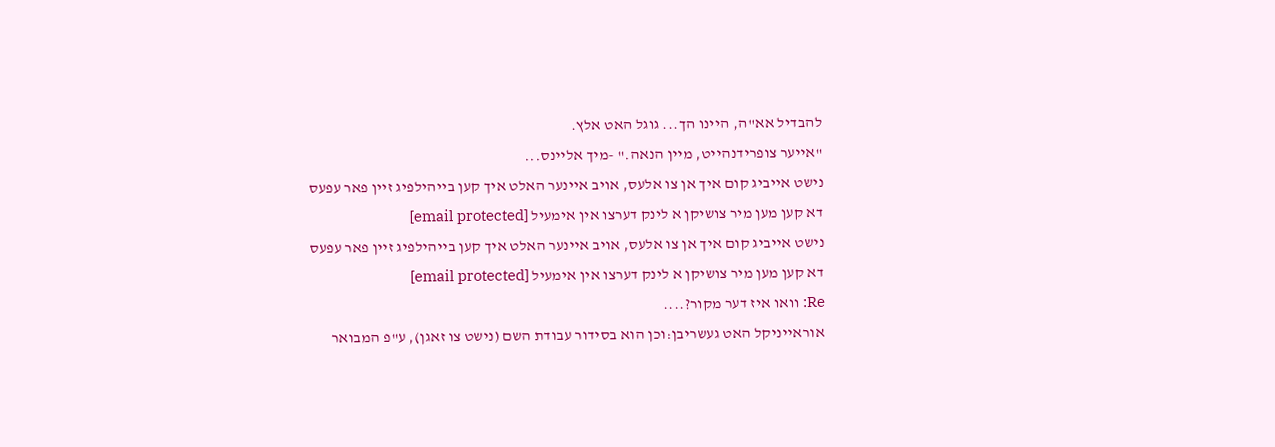להבדיל אא"ה, היינו הך... גוגל האט אלץ.
"אייער צופרידנהייט, מיין הנאה." -מיך אליינס...
נישט אייביג קום איך אן צו אלעס, אויב איינער האלט איך קען בייהילפיג זיין פאר עפעס דא קען מען מיר צושיקן א לינק דערצו אין אימעיל [email protected]
נישט אייביג קום איך אן צו אלעס, אויב איינער האלט איך קען בייהילפיג זיין פאר עפעס דא קען מען מיר צושיקן א לינק דערצו אין אימעיל [email protected]
Re: וואו איז דער מקור?....
אוראייניקל האט געשריבן:וכן הוא בסידור עבודת השם (נישט צו זאגן), ע"פ המבואר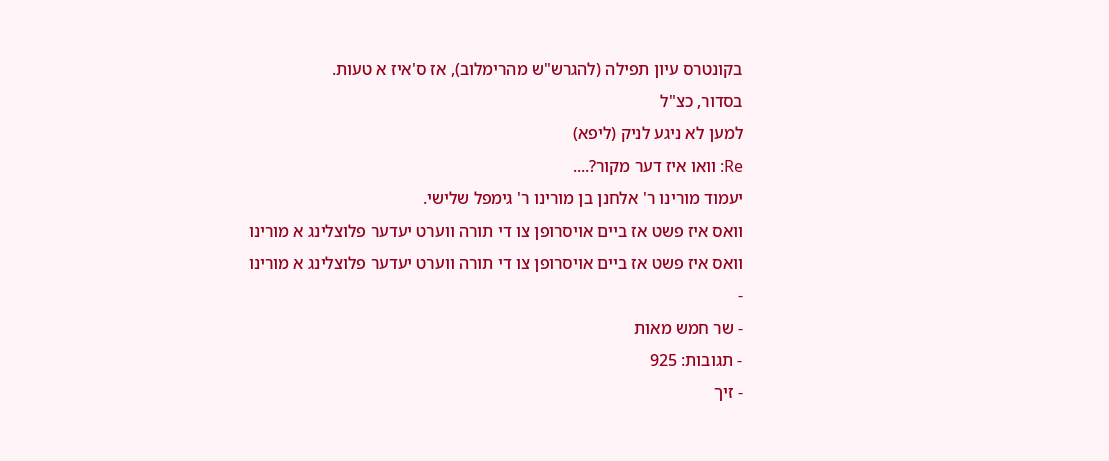בקונטרס עיון תפילה (להגרש"ש מהרימלוב), אז ס'איז א טעות.
בסדור, כצ"ל
למען לא ניגע לניק (ליפא)
Re: וואו איז דער מקור?....
יעמוד מורינו ר' אלחנן בן מורינו ר' גימפל שלישי.
וואס איז פשט אז ביים אויסרופן צו די תורה ווערט יעדער פלוצלינג א מורינו
וואס איז פשט אז ביים אויסרופן צו די תורה ווערט יעדער פלוצלינג א מורינו
-
- שר חמש מאות
- תגובות: 925
- זיך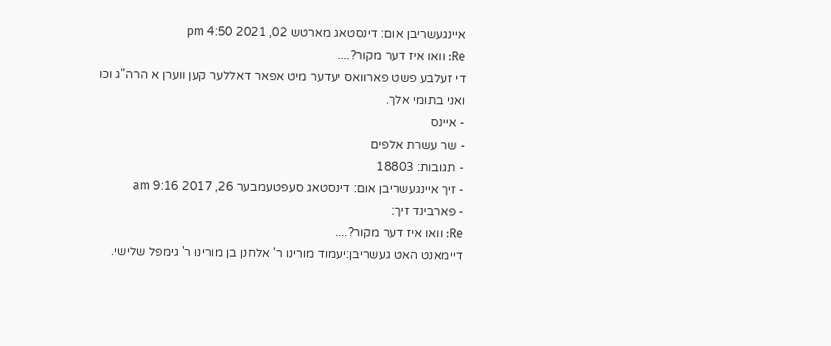איינגעשריבן אום: דינסטאג מארטש 02, 2021 4:50 pm
Re: וואו איז דער מקור?....
די זעלבע פשט פארוואס יעדער מיט אפאר דאללער קען ווערן א הרה"ג וכו
ואני בתומי אלך.
- איינס
- שר עשרת אלפים
- תגובות: 18803
- זיך איינגעשריבן אום: דינסטאג סעפטעמבער 26, 2017 9:16 am
- פארבינד זיך:
Re: וואו איז דער מקור?....
דיימאנט האט געשריבן:יעמוד מורינו ר' אלחנן בן מורינו ר' גימפל שלישי.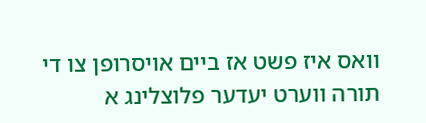וואס איז פשט אז ביים אויסרופן צו די תורה ווערט יעדער פלוצלינג א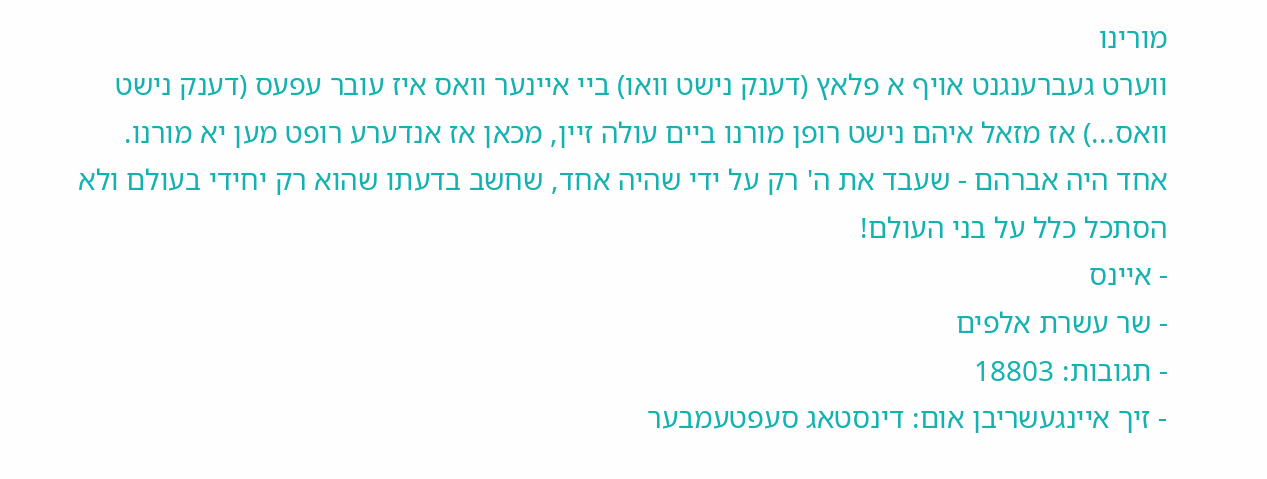מורינו
ווערט געברענגנט אויף א פלאץ (דענק נישט וואו) ביי איינער וואס איז עובר עפעס (דענק נישט וואס...) אז מזאל איהם נישט רופן מורנו ביים עולה זיין, מכאן אז אנדערע רופט מען יא מורנו.
אחד היה אברהם - שעבד את ה' רק על ידי שהיה אחד, שחשב בדעתו שהוא רק יחידי בעולם ולא הסתכל כלל על בני העולם!
- איינס
- שר עשרת אלפים
- תגובות: 18803
- זיך איינגעשריבן אום: דינסטאג סעפטעמבער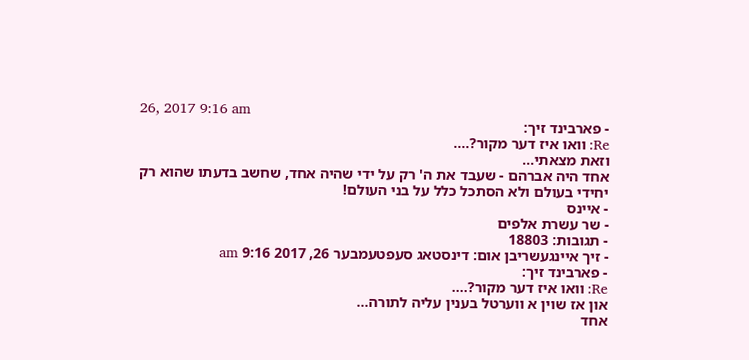26, 2017 9:16 am
- פארבינד זיך:
Re: וואו איז דער מקור?....
וזאת מצאתי...
אחד היה אברהם - שעבד את ה' רק על ידי שהיה אחד, שחשב בדעתו שהוא רק יחידי בעולם ולא הסתכל כלל על בני העולם!
- איינס
- שר עשרת אלפים
- תגובות: 18803
- זיך איינגעשריבן אום: דינסטאג סעפטעמבער 26, 2017 9:16 am
- פארבינד זיך:
Re: וואו איז דער מקור?....
און אז שוין א ווערטל בענין עליה לתורה...
אחד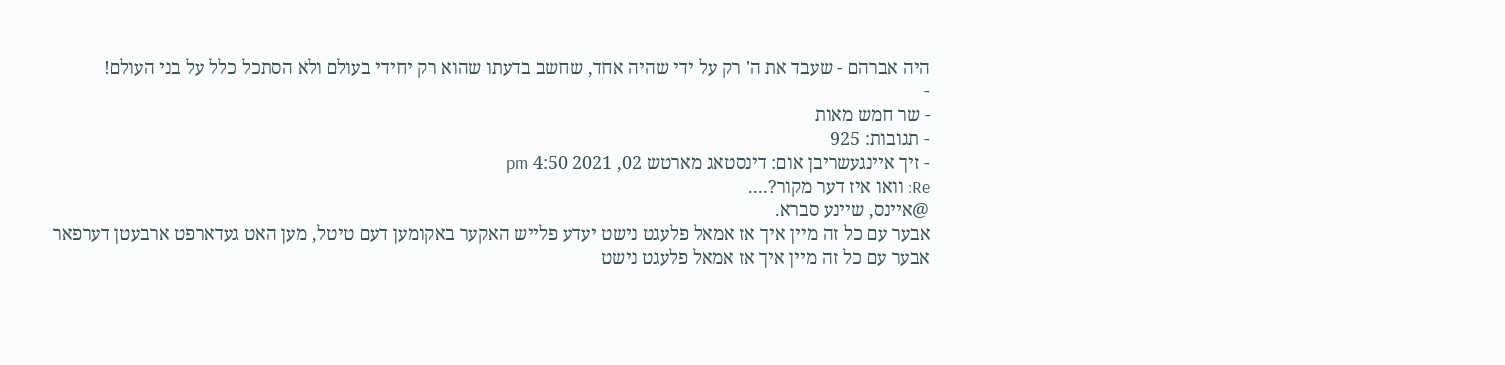היה אברהם - שעבד את ה' רק על ידי שהיה אחד, שחשב בדעתו שהוא רק יחידי בעולם ולא הסתכל כלל על בני העולם!
-
- שר חמש מאות
- תגובות: 925
- זיך איינגעשריבן אום: דינסטאג מארטש 02, 2021 4:50 pm
Re: וואו איז דער מקור?....
@איינס, שיינע סברא.
אבער עם כל זה מיין איך אז אמאל פלעגט נישט יעדע פלייש האקער באקומען דעם טיטל, מען האט געדארפט ארבעטן דערפאר
אבער עם כל זה מיין איך אז אמאל פלעגט נישט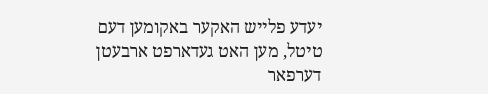יעדע פלייש האקער באקומען דעם טיטל, מען האט געדארפט ארבעטן דערפאר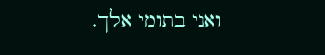ואני בתומי אלך.